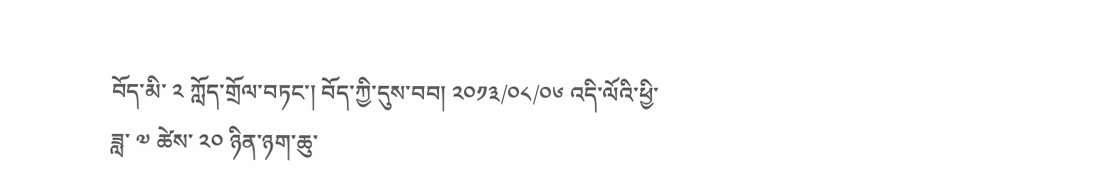བོད་མི་ ༢ ཀློད་གྲོལ་བཏང་། བོད་ཀྱི་དུས་བབ། ༢༠༡༣/༠༨/༠༦ འདི་ལོའི་ཕྱི་ཟླ་ ༧ ཚེས་ ༢༠ ཉིན་ཉག་ཆུ་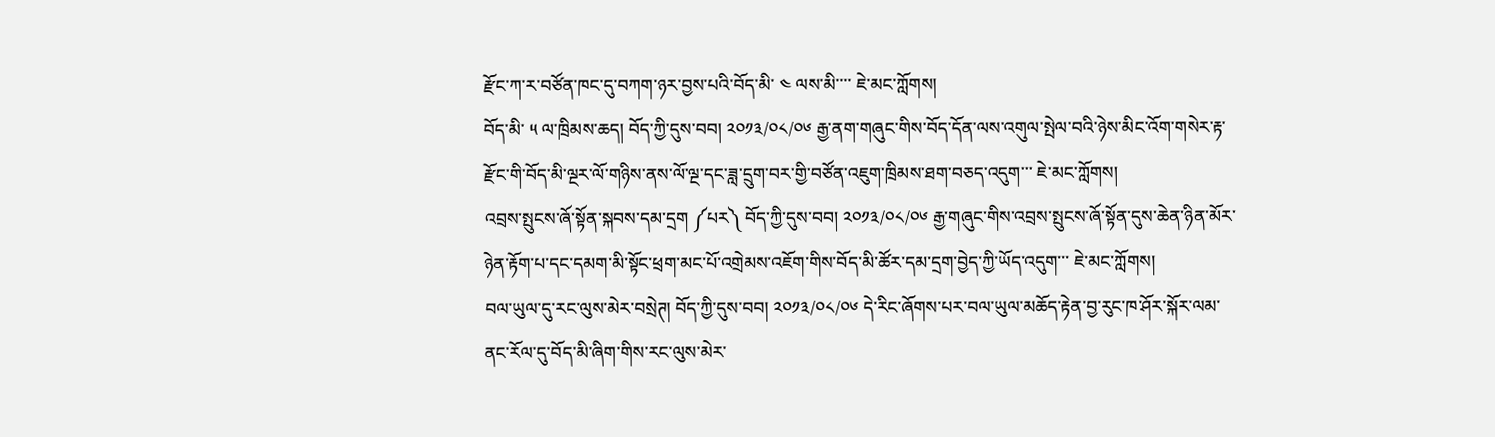རྫོང་ཀ་ར་བཙོན་ཁང་དུ་བཀག་ཉར་བྱས་པའི་བོད་མི་ ༤ ལས་མི་་་་ ཇེ་མང་ཀློགས།
བོད་མི་ ༥ ལ་ཁྲིམས་ཆད། བོད་ཀྱི་དུས་བབ། ༢༠༡༣/༠༨/༠༦ རྒྱ་ནག་གཞུང་གིས་བོད་དོན་ལས་འགུལ་སྤེལ་བའི་ཉེས་མིང་འོག་གསེར་རྟ་རྫོང་གི་བོད་མི་ལྔར་ལོ་གཉིས་ནས་ལོ་ལྔ་དང་ཟླ་དྲུག་བར་གྱི་བཙོན་འཇུག་ཁྲིམས་ཐག་བཅད་འདུག་་་ ཇེ་མང་ཀློགས།
འབྲས་སྤུངས་ཞོ་སྟོན་སྐབས་དམ་དྲག ༼པར༽ བོད་ཀྱི་དུས་བབ། ༢༠༡༣/༠༨/༠༦ རྒྱ་གཞུང་གིས་འབྲས་སྤུངས་ཞོ་སྟོན་དུས་ཆེན་ཉིན་མོར་ཉེན་རྟོག་པ་དང་དམག་མི་སྟོང་ཕྲག་མང་པོ་འགྲེམས་འཇོག་གིས་བོད་མི་ཚོར་དམ་དྲག་བྱེད་ཀྱི་ཡོད་འདུག་་་ ཇེ་མང་ཀློགས།
བལ་ཡུལ་དུ་རང་ལུས་མེར་བསྲེཊ། བོད་ཀྱི་དུས་བབ། ༢༠༡༣/༠༨/༠༦ དེ་རིང་ཞོགས་པར་བལ་ཡུལ་མཆོད་རྟེན་བྱ་རུང་ཁ་ཤོར་སྐོར་ལམ་ནང་རོལ་དུ་བོད་མི་ཞིག་གིས་རང་ལུས་མེར་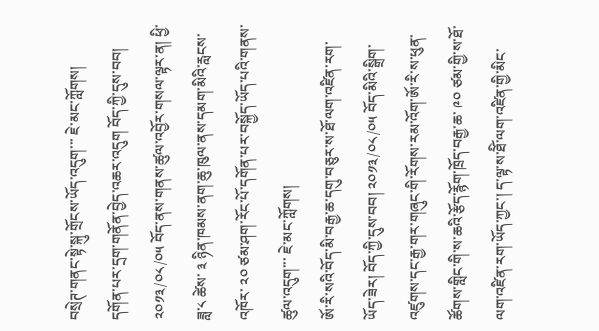བསྲེཊ་གནང་སྟེ་སྐུ་གྲོངས་ཡོད་འདུག་་་ ཇེ་མང་ཀློགས།
དགོན་པར་དྲག་གནོན་བྱེད་འཆར་འདུག བོད་ཀྱི་དུས་བབ། ༢༠༡༣/༠༨/༠༥ བོད་ནས་གནས་ཚུལ་འབྱོར་གསལ་ལྟར་ན། ཕྱི་ཟླ་༨ ཚེས་ ༣ ཉིན་ཁམས་ནག་ཆུ་ཁུལ་ནས་དམག་མིའི་རླངས་འཁོར་ ༢༠ ཙམ་ཤག་རོང་པོ་དགོན་པར་བསྐྱོད་ཡོད་པའི་གནས་ཚུལ་འདུག་་་ ཇེ་མང་ཀློགས།
ཨོ་རི་སའི་བོད་མི་བརྒྱ་ཆ་དགུ་བཅུར་ས་ཐོ་ལག་འཛིན་རག་ཡོད་ཟེར། བོད་ཀྱི་དུས་བབ། ༢༠༡༣/༠༨/༠༥ བོད་མིའི་སྒྲིག་འཛུགས་དང་རྒྱ་གར་གཞུང་གི་རོགས་རམ་འོག་ཨོ་རི་ས་ཕུན་ཚོགས་གླིང་གི་ས་ཆའི་རྩོད་རྙོག་ཁྲོད་བརྒྱ་ཆ་ ༩༠ ཙམ་གྱི་ས་ཐོ་ལག་འཛིན་རག་ཡོད་ཀྱང་། ད་ལྟ་ས་ཐོི་ལག་འཛིན་གྱི་མིང་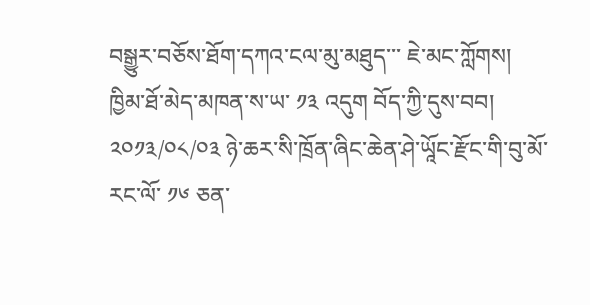བསྒྱུར་བཅོས་ཐོག་དཀའ་ངལ་མུ་མཐུད་་་ ཇེ་མང་ཀློགས།
ཁྱིམ་ཐོ་མེད་མཁན་ས་ཡ་ ༡༣ འདུག བོད་ཀྱི་དུས་བབ། ༢༠༡༣/༠༨/༠༣ ཉེ་ཆར་སི་ཁྲོན་ཞིང་ཆེན་ཤེ་ཡཱོང་རྫོང་གི་བུ་མོ་རང་ལོ་ ༡༦ ཅན་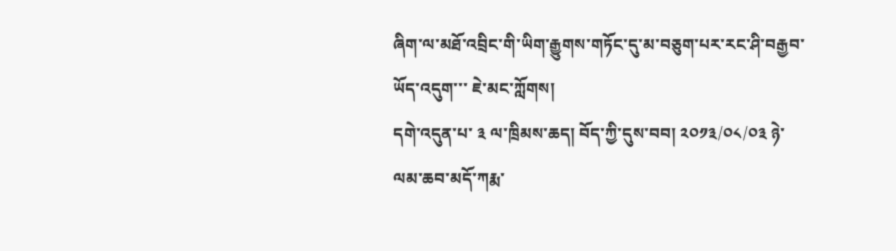ཞིག་ལ་མཐོ་འབྲིང་གི་ཡིག་རྒྱུགས་གཏོང་དུ་མ་བཅུག་པར་རང་ཤི་བརྒྱབ་ཡོད་འདུག་་་ ཇེ་མང་ཀློགས།
དགེ་འདུན་པ་ ༣ ལ་ཁྲིམས་ཆད། བོད་ཀྱི་དུས་བབ། ༢༠༡༣/༠༨/༠༣ ཉེ་ལམ་ཆབ་མདོ་ཀརྨ་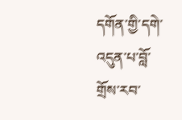དགོན་གྱི་དགེ་འདུན་པ་བློ་གྲོས་རབ་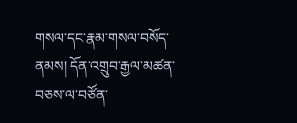གསལ་དང་རྣམ་གསལ་བསོད་ནམས། དོན་འགྲུབ་རྒྱལ་མཚན་བཅས་ལ་བཙོན་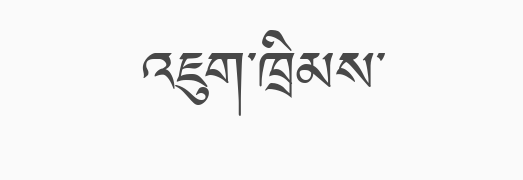འཇུག་ཁྲིམས་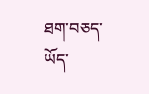ཐག་བཅད་ཡོད་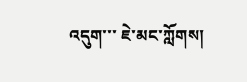འདུག་་་ ཇེ་མང་ཀློགས།